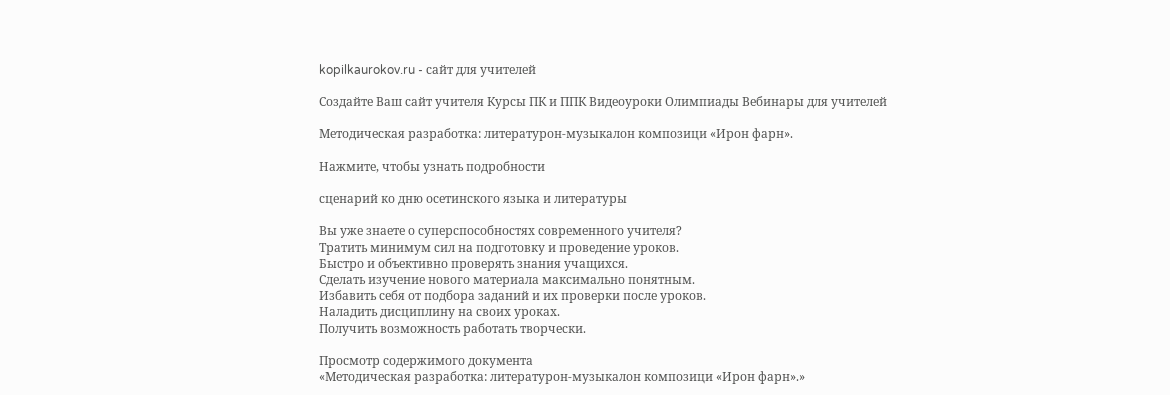kopilkaurokov.ru - сайт для учителей

Создайте Ваш сайт учителя Курсы ПК и ППК Видеоуроки Олимпиады Вебинары для учителей

Методическая разработка: литературон-музыкалон композици «Ирон фарн».

Нажмите, чтобы узнать подробности

сценарий ко дню осетинского языка и литературы

Вы уже знаете о суперспособностях современного учителя?
Тратить минимум сил на подготовку и проведение уроков.
Быстро и объективно проверять знания учащихся.
Сделать изучение нового материала максимально понятным.
Избавить себя от подбора заданий и их проверки после уроков.
Наладить дисциплину на своих уроках.
Получить возможность работать творчески.

Просмотр содержимого документа
«Методическая разработка: литературон-музыкалон композици «Ирон фарн».»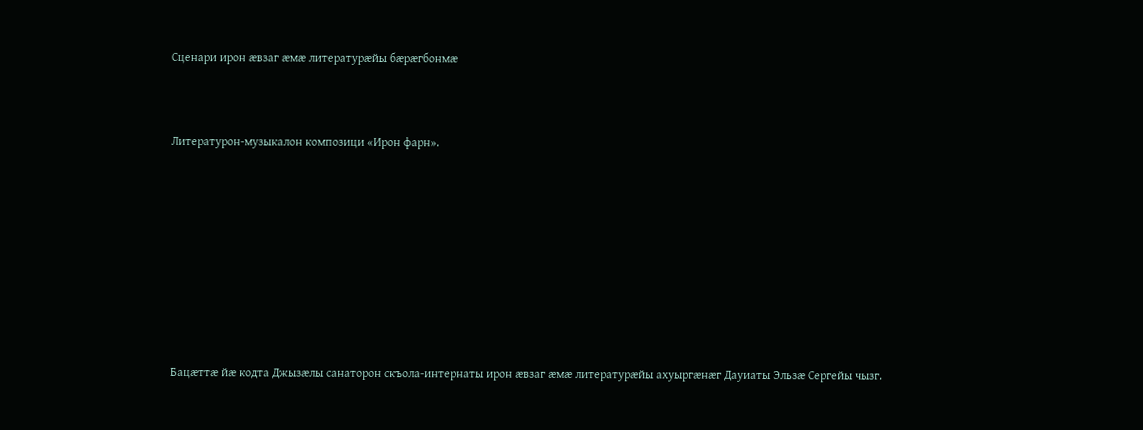Сценари ирон æвзаг æмæ литературæйы бæрæгбонмæ



Литературон-музыкалон композици «Ирон фарн».










Бацæттæ йæ кодта Джызæлы санаторон скъола-интернаты ирон æвзаг æмæ литературæйы ахуыргæнæг Дауиаты Эльзæ Сергейы чызг.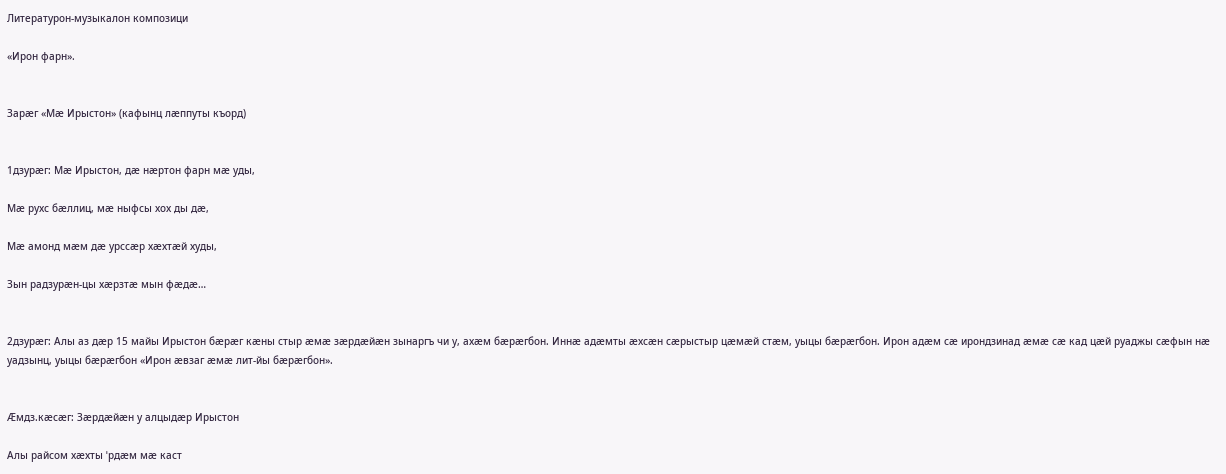Литературон-музыкалон композици

«Ирон фарн».


Зарӕг «Мӕ Ирыстон» (кафынц лӕппуты къорд)


1дзурӕг: Мӕ Ирыстон, дӕ нӕртон фарн мӕ уды,

Мӕ рухс бӕллиц, мӕ ныфсы хох ды дӕ,

Мӕ амонд мӕм дӕ урссӕр хӕхтӕй худы,

Зын радзурӕн-цы хӕрзтӕ мын фӕдӕ…


2дзурӕг: Алы аз дӕр 15 майы Ирыстон бӕрӕг кӕны стыр ӕмӕ зӕрдӕйӕн зынаргъ чи у, ахӕм бӕрӕгбон. Иннӕ адӕмты ӕхсӕн сӕрыстыр цӕмӕй стӕм, уыцы бӕрӕгбон. Ирон адӕм сӕ ирондзинад ӕмӕ сӕ кад цӕй руаджы сӕфын нӕ уадзынц, уыцы бӕрӕгбон «Ирон ӕвзаг ӕмӕ лит-йы бӕрӕгбон».


Ӕмдз.кӕсӕг: Зӕрдӕйӕн у алцыдӕр Ирыстон

Алы райсом хӕхты ˈрдӕм мӕ каст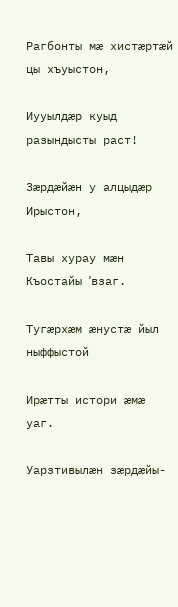Рагбонты мӕ хистӕртӕй цы хъуыстон,

Иууылдӕр куыд разындысты раст!

Зӕрдӕйӕн у алцыдӕр Ирыстон,

Тавы хурау мӕн Къостайы ˈвзаг.

Тугӕрхӕм ӕнустӕ йыл ныффыстой

Ирӕтты истори ӕмӕ уаг.

Уарзтивылӕн зӕрдӕйы-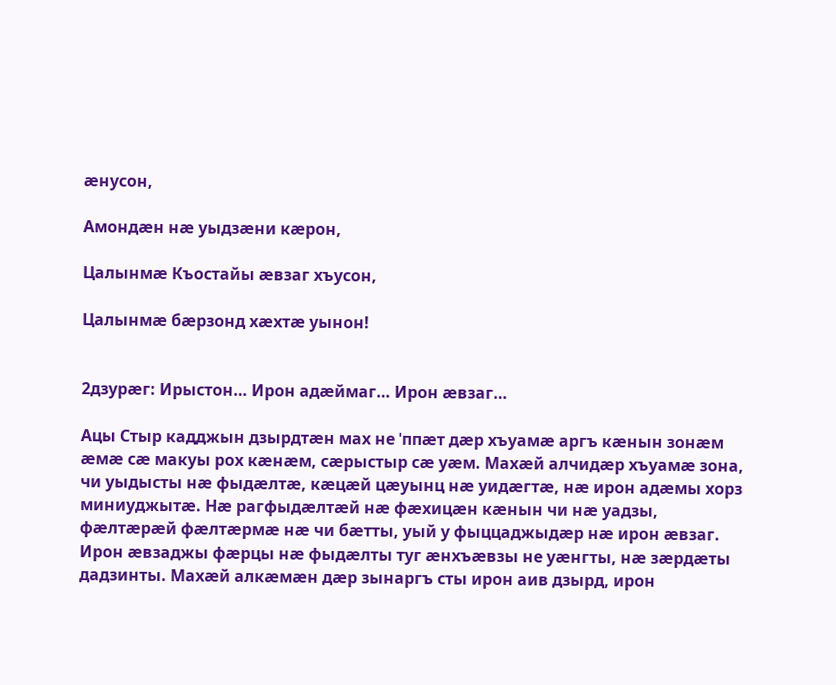ӕнусон,

Амондӕн нӕ уыдзӕни кӕрон,

Цалынмӕ Къостайы ӕвзаг хъусон,

Цалынмӕ бӕрзонд хӕхтӕ уынон!


2дзурӕг: Ирыстон… Ирон адӕймаг… Ирон ӕвзаг…

Ацы Стыр кадджын дзырдтӕн мах не ˈппӕт дӕр хъуамӕ аргъ кӕнын зонӕм ӕмӕ сӕ макуы рох кӕнӕм, сӕрыстыр сӕ уӕм. Махӕй алчидӕр хъуамӕ зона, чи уыдысты нӕ фыдӕлтӕ, кӕцӕй цӕуынц нӕ уидӕгтӕ, нӕ ирон адӕмы хорз миниуджытӕ. Нӕ рагфыдӕлтӕй нӕ фӕхицӕн кæнын чи нӕ уадзы, фӕлтӕрӕй фӕлтӕрмӕ нӕ чи бӕтты, уый у фыццаджыдӕр нӕ ирон ӕвзаг. Ирон ӕвзаджы фӕрцы нӕ фыдӕлты туг ӕнхъӕвзы не уӕнгты, нӕ зӕрдӕты дадзинты. Махӕй алкӕмӕн дӕр зынаргъ сты ирон аив дзырд, ирон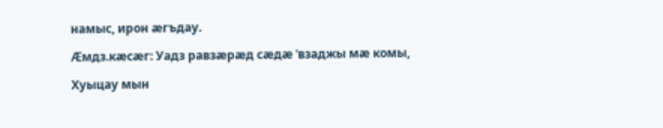намыс, ирон ӕгъдау.

Ӕмдз.кӕсӕг: Уадз равзӕрӕд сӕдӕ ˈвзаджы мӕ комы,

Хуыцау мын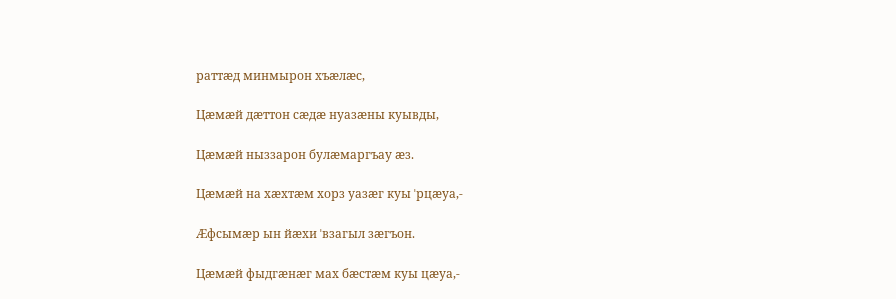раттӕд минмырон хъӕлӕс,

Цӕмӕй дӕттон сӕдӕ нуазӕны куывды,

Цӕмӕй ныззарон булӕмаргъау ӕз.

Цӕмӕй на хӕхтӕм хорз уазӕг куы ˈрцӕуа,-

Ӕфсымӕр ын йӕхи ˈвзагыл зӕгъон.

Цӕмӕй фыдгӕнӕг мах бӕстӕм куы цӕуа,-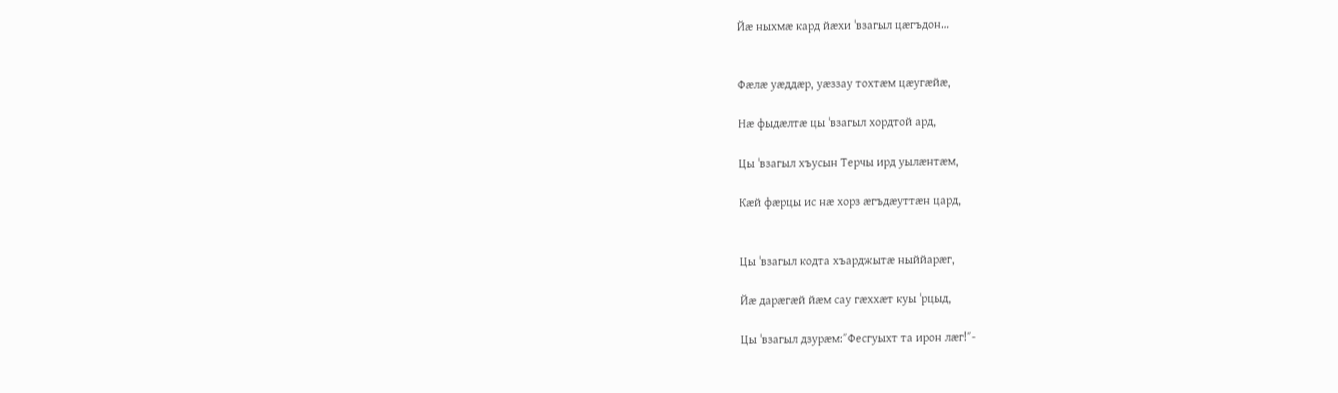Йӕ ныхмӕ кард йӕхи ˈвзагыл цӕгъдон…


Фӕлӕ уӕддӕр, уӕззау тохтӕм цӕугӕйӕ,

Нӕ фыдӕлтӕ цы ˈвзагыл хордтой ард,

Цы ˈвзагыл хъусын Терчы ирд уылӕнтӕм,

Кӕй фӕрцы ис нӕ хорз ӕгъдӕуттӕн цард,


Цы ˈвзагыл кодта хъарджытӕ ныййарӕг,

Йӕ дарӕгӕй йӕм сау гӕххӕт куы ˈрцыд,

Цы ˈвзагыл дзурӕм:˝Фесгуыхт та ирон лӕг!˝-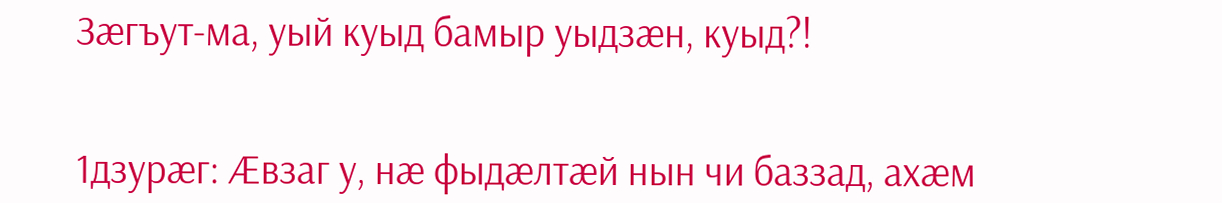Зӕгъут-ма, уый куыд бамыр уыдзӕн, куыд?!


1дзурӕг: Ӕвзаг у, нӕ фыдӕлтӕй нын чи баззад, ахӕм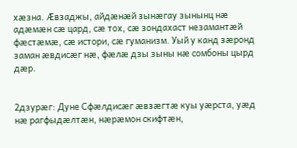хӕзна. Ӕвзаджы, айдӕнӕй зынӕгау зынынц нӕ адӕмӕн сӕ цард, сӕ тох, сӕ зондахаст незамантӕй фӕстӕмӕ, сӕ истори, сӕ гуманизм. Уый у канд зӕронд заман ӕвдисӕг нӕ, фӕлӕ дзы зыны нӕ сомбоны цырд дӕр.


2дзурӕг: Дуне Сфӕлдисӕг ӕвзӕгтӕ куы уӕрста, уӕд нӕ рагфыдӕлтӕн, нӕрӕмон скифтӕн,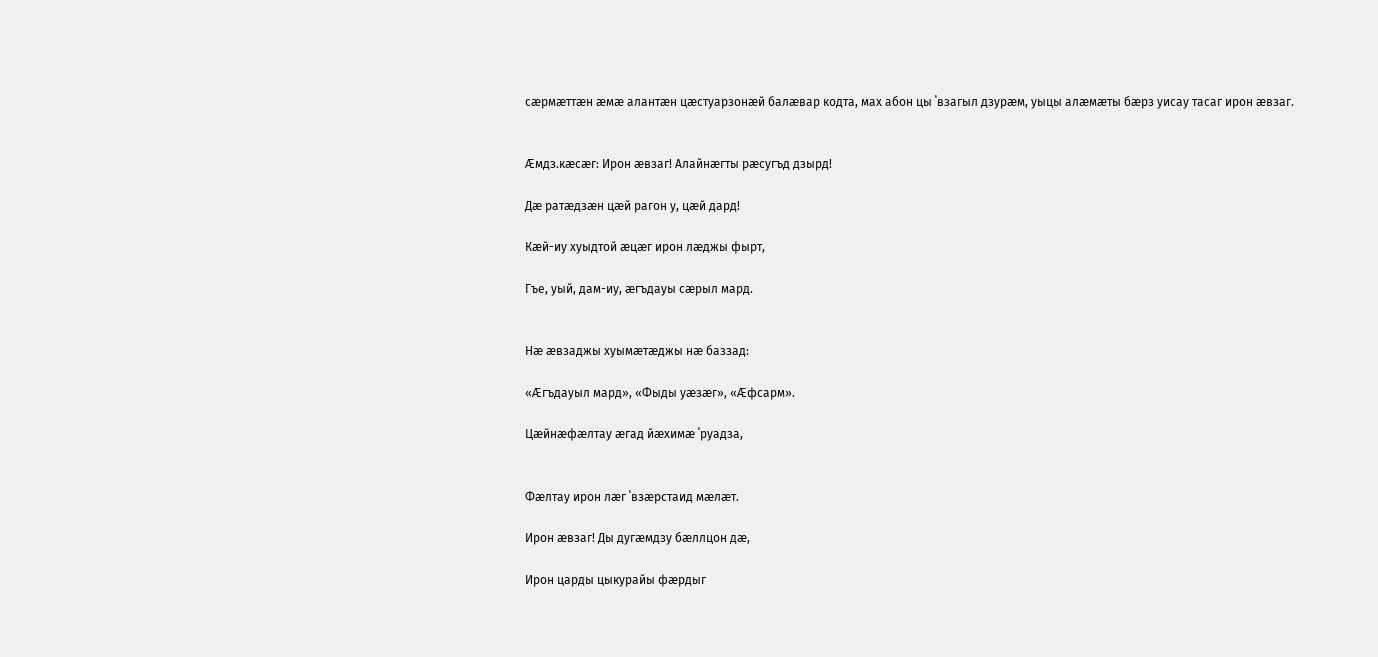сӕрмӕттӕн ӕмӕ алантӕн цӕстуарзонӕй балӕвар кодта, мах абон цы ˈвзагыл дзурӕм, уыцы алӕмӕты бӕрз уисау тасаг ирон ӕвзаг.


Ӕмдз.кӕсӕг: Ирон ӕвзаг! Алайнӕгты рӕсугъд дзырд!

Дӕ ратӕдзӕн цӕй рагон у, цӕй дард!

Кӕй-иу хуыдтой ӕцӕг ирон лӕджы фырт,

Гъе, уый, дам-иу, ӕгъдауы сӕрыл мард.


Нӕ ӕвзаджы хуымӕтӕджы нӕ баззад:

«Ӕгъдауыл мард», «Фыды уӕзӕг», «Ӕфсарм».

Цӕйнӕфӕлтау ӕгад йӕхимӕ ˈруадза,


Фӕлтау ирон лӕг ˈвзӕрстаид мӕлӕт.

Ирон ӕвзаг! Ды дугӕмдзу бӕллцон дӕ,

Ирон царды цыкурайы фӕрдыг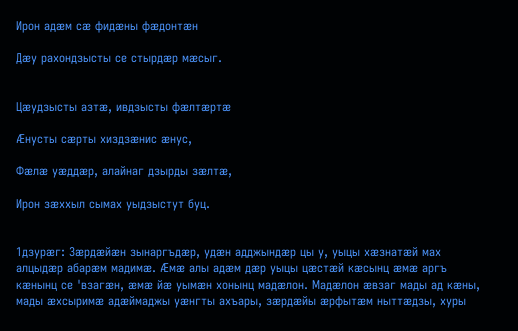Ирон адӕм сӕ фидӕны фӕдонтӕн

Дӕу рахондзысты се стырдӕр мӕсыг.


Цӕудзысты азтӕ, ивдзысты фӕлтӕртӕ

Ӕнусты сӕрты хиздзӕнис ӕнус,

Фӕлӕ уӕддӕр, алайнаг дзырды зӕлтӕ,

Ирон зӕххыл сымах уыдзыстут буц.


1дзурӕг: Зӕрдӕйӕн зынаргъдӕр, удӕн адджындӕр цы у, уыцы хӕзнатӕй мах алцыдӕр абарӕм мадимӕ. Ӕмӕ алы адӕм дӕр уыцы цӕстӕй кӕсынц ӕмӕ аргъ кӕнынц се ˈвзагӕн, ӕмӕ йӕ уымӕн хонынц мадӕлон. Мадӕлон ӕвзаг мады ад кӕны, мады ӕхсыримӕ адӕймаджы уӕнгты ахъары, зӕрдӕйы ӕрфытӕм ныттӕдзы, хуры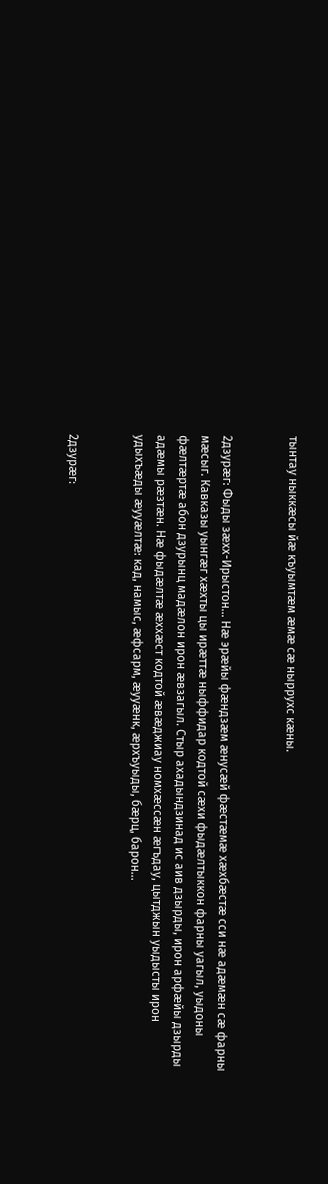тынтау ныккӕсы йӕ къуымтӕм ӕмӕ сӕ ныррухс кӕны.


2дзурӕг: Фыды зӕхх-Ирыстон… Нӕ эрӕйы фӕндзӕм ӕнусӕй фӕстӕмӕ хӕхбӕстӕ сси нӕ адӕмӕн сӕ фарны мӕсыг. Кавказы уынгӕг хӕхты цы ирӕттӕ ныффидар кодтой сӕхи фыдӕлтыккон фарны уагыл, уыдоны фӕлтӕртӕ абон дзурынц мадӕлон ирон ӕвзагыл. Стыр ахадындзинад ис аив дзырды, ирон арфӕйы дзырды адӕмы рӕзтӕн. Нӕ фыдӕлтӕ ӕххӕст кодтой ӕвӕджиау номхӕссӕн ӕгъдау, цытджын уыдысты ирон удыхъӕды ӕууӕлтӕ: кад, намыс, ӕфсарм, ӕууӕнк, ӕрхъуыды, бӕрц, барон…


2дзурӕг: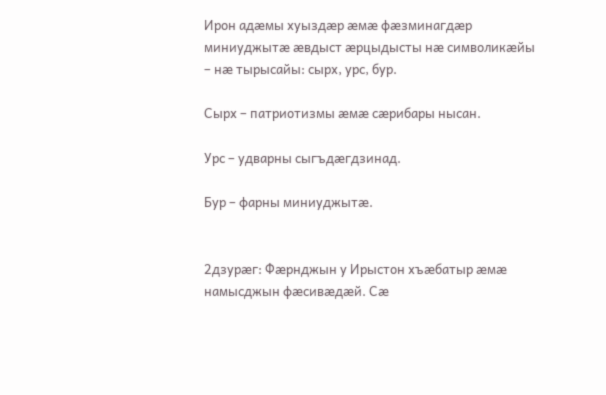Ирон адӕмы хуыздӕр ӕмӕ фӕзминагдӕр миниуджытӕ ӕвдыст ӕрцыдысты нӕ символикӕйы – нӕ тырысайы: сырх, урс, бур.

Сырх – патриотизмы ӕмӕ сӕрибары нысан.

Урс – удварны сыгъдӕгдзинад.

Бур – фарны миниуджытӕ.


2дзурӕг: Фӕрнджын у Ирыстон хъӕбатыр ӕмӕ намысджын фӕсивӕдӕй. Сӕ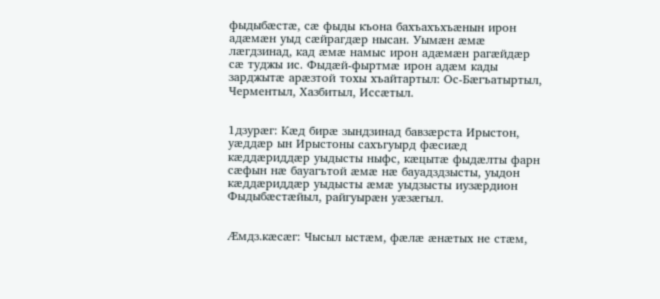фыдыбӕстӕ, сӕ фыды къона бахъахъхъӕнын ирон адӕмӕн уыд сӕйрагдӕр нысан. Уымӕн ӕмӕ лӕгдзинад, кад ӕмӕ намыс ирон адӕмӕн рагӕйдӕр сӕ туджы ис. Фыдӕй-фыртмӕ ирон адӕм кады зарджытӕ арӕзтой тохы хъайтартыл: Ос-Бӕгъатыртыл, Черментыл, Хазбитыл, Иссӕтыл.


1дзурӕг: Кӕд бирӕ зындзинад бавзӕрста Ирыстон, уӕддӕр ын Ирыстоны сахъгуырд фӕсиӕд кӕддӕриддӕр уыдысты ныфс, кӕцытӕ фыдӕлты фарн сӕфын нӕ бауагътой ӕмӕ нӕ бауадздзысты, уыдон кӕддӕриддӕр уыдысты ӕмӕ уыдзысты иузӕрдион Фыдыбӕстӕйыл, райгуырӕн уӕзӕгыл.


Ӕмдз.кӕсӕг: Чысыл ыстӕм, фӕлӕ ӕнӕтых не стӕм,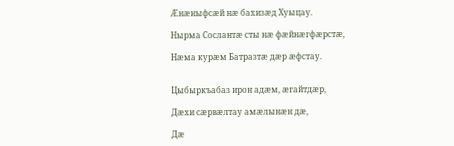Ӕнӕныфсӕй нӕ бахизӕд Хуыцау.

Нырма Сослантӕ сты нӕ фӕйнӕгфӕрстӕ,

Нӕма курӕм Батразтӕ дӕр ӕфстау.


Цыбыркъабаз ирон адӕм, ӕгайтдӕр,

Дӕхи сӕрвӕлтау амӕлынӕн дӕ,

Дӕ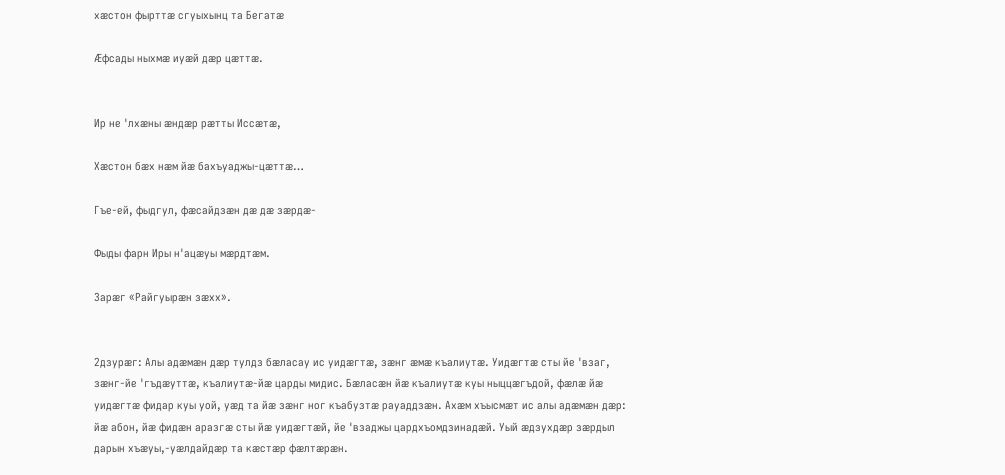хӕстон фырттӕ сгуыхынц та Бегатӕ

Ӕфсады ныхмӕ иуӕй дӕр цӕттӕ.


Ир не ˈлхӕны ӕндӕр рӕтты Иссӕтӕ,

Хӕстон бӕх нӕм йӕ бахъуаджы-цӕттӕ…

Гъе-ей, фыдгул, фӕсайдзӕн дӕ дӕ зӕрдӕ-

Фыды фарн Иры нˈацӕуы мӕрдтӕм.

Зарӕг «Райгуырæн зæхх».


2дзурӕг: Алы адӕмӕн дӕр тулдз бӕласау ис уидӕгтӕ, зӕнг ӕмӕ къалиутӕ. Уидӕгтӕ сты йе ˈвзаг, зӕнг-йе ˈгъдӕуттӕ, къалиутӕ-йӕ царды мидис. Бӕласӕн йӕ къалиутӕ куы ныццӕгъдой, фӕлӕ йӕ уидӕгтӕ фидар куы уой, уӕд та йӕ зӕнг ног къабузтӕ рауаддзӕн. Ахӕм хъысмӕт ис алы адӕмӕн дӕр: йӕ абон, йӕ фидӕн аразгӕ сты йӕ уидӕгтӕй, йе ˈвзаджы цардхъомдзинадӕй. Уый ӕдзухдӕр зӕрдыл дарын хъӕуы,-уӕлдайдӕр та кӕстӕр фӕлтӕрӕн.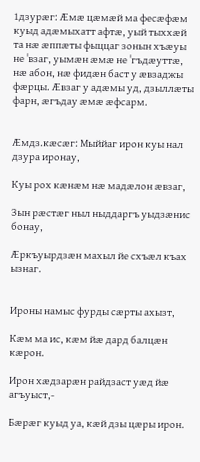1дзурӕг: Ӕмӕ цӕмӕй ма фесӕфӕм куыд адӕмыхатт афтӕ, уый тыххӕй та нӕ ӕппӕты фыццаг зонын хъӕуы не ˈвзаг, уымӕн ӕмӕ не ˈгъдӕуттӕ, нӕ абон, нӕ фидӕн баст у ӕвзаджы фӕрцы. Ӕвзаг у адӕмы уд, дзыллӕты фарн, ӕгъдау ӕмӕ ӕфсарм.


Ӕмдз.кӕсӕг: Мыййаг ирон куы нал дзура иронау,

Куы рох кӕнӕм нӕ мадӕлон ӕвзаг,

Зын рӕстӕг ныл ныддаргъ уыдзӕнис бонау,

Ӕркъуырдзӕн махыл йе схъӕл къах ызнаг.


Ироны намыс фурды сӕрты ахызт,

Кӕм ма ис, кӕм йӕ дард балцӕн кӕрон.

Ирон хӕдзарӕн райдзаст уӕд йӕ агъуыст,-

Бӕрӕг куыд уа, кӕй дзы цӕры ирон.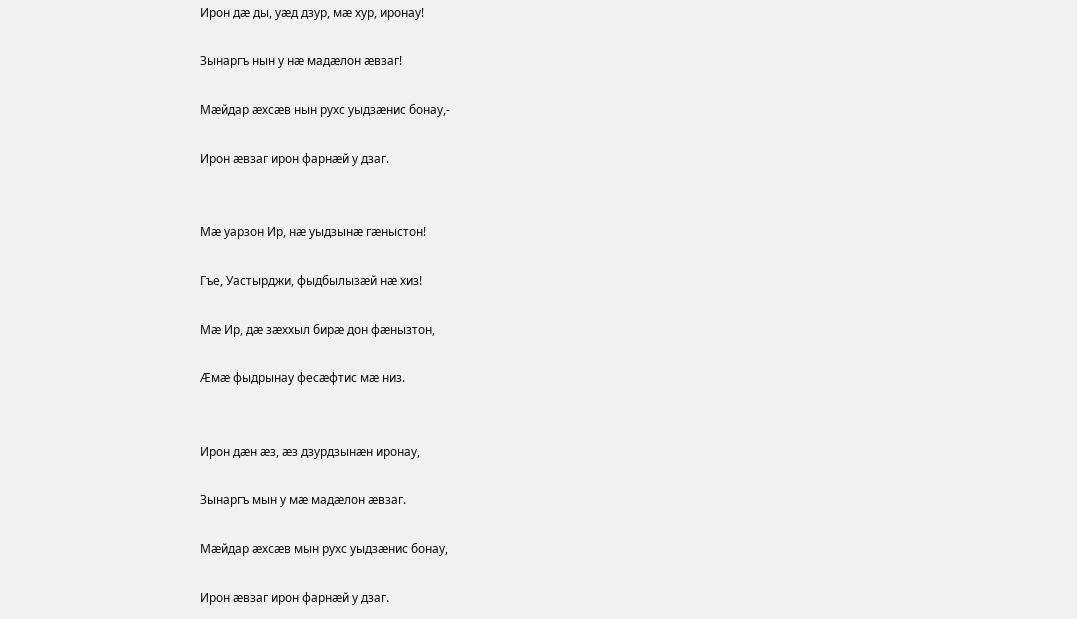Ирон дӕ ды, уӕд дзур, мӕ хур, иронау!

Зынаргъ нын у нӕ мадӕлон ӕвзаг!

Мӕйдар ӕхсӕв нын рухс уыдзӕнис бонау,-

Ирон ӕвзаг ирон фарнӕй у дзаг.


Мӕ уарзон Ир, нӕ уыдзынӕ гӕныстон!

Гъе, Уастырджи, фыдбылызӕй нӕ хиз!

Мӕ Ир, дӕ зӕххыл бирӕ дон фӕнызтон,

Ӕмӕ фыдрынау фесӕфтис мӕ низ.


Ирон дӕн ӕз, ӕз дзурдзынӕн иронау,

Зынаргъ мын у мӕ мадӕлон ӕвзаг.

Мӕйдар ӕхсӕв мын рухс уыдзӕнис бонау,

Ирон ӕвзаг ирон фарнӕй у дзаг.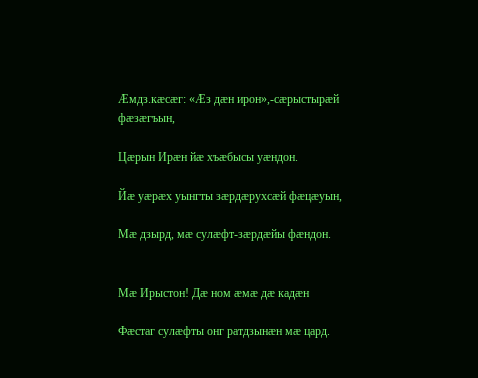Ӕмдз.кӕсӕг: «Ӕз дӕн ирон»,-сӕрыстырӕй фӕзӕгъын,

Цӕрын Ирӕн йӕ хъӕбысы уӕндон.

Йӕ уӕрӕх уынгты зӕрдӕрухсӕй фӕцӕуын,

Мӕ дзырд, мӕ сулӕфт-зӕрдӕйы фӕндон.


Мӕ Ирыстон! Дӕ ном ӕмӕ дӕ кадӕн

Фӕстаг сулӕфты онг ратдзынӕн мӕ цард.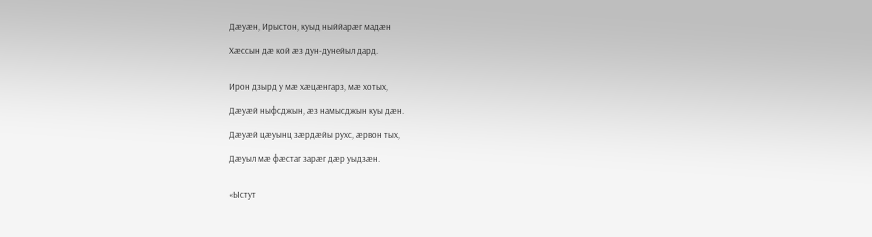Дӕуӕн, Ирыстон, куыд ныййарӕг мадӕн

Хӕссын дӕ кой ӕз дун-дунейыл дард.


Ирон дзырд у мӕ хӕцӕнгарз, мӕ хотых,

Дӕуӕй ныфсджын, ӕз намысджын куы дӕн.

Дӕуӕй цӕуынц зӕрдӕйы рухс, ӕрвон тых,

Дӕуыл мӕ фӕстаг зарӕг дӕр уыдзӕн.


«Ыстут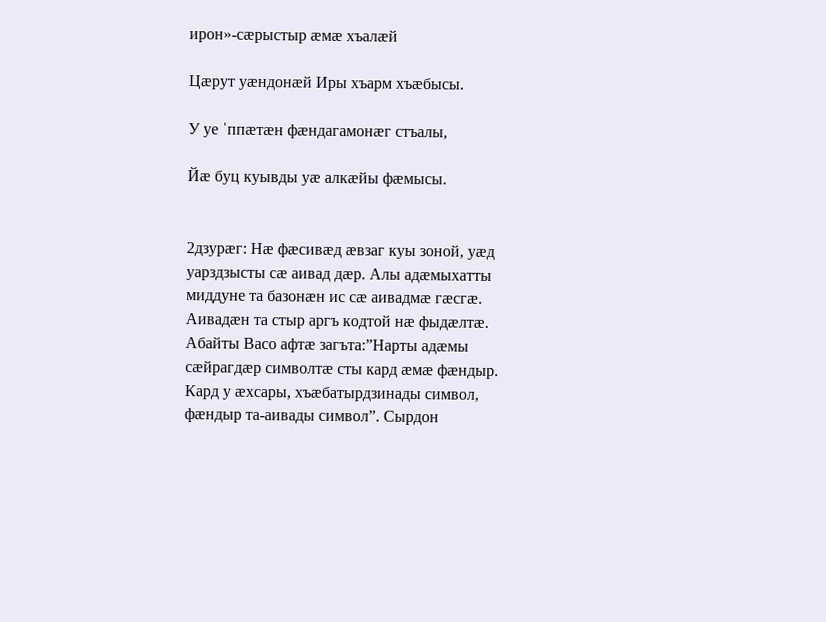ирон»-сӕрыстыр ӕмӕ хъалӕй

Цӕрут уӕндонӕй Иры хъарм хъӕбысы.

У уе ˈппӕтӕн фӕндагамонӕг стъалы,

Йӕ буц куывды уӕ алкӕйы фӕмысы.


2дзурӕг: Нӕ фӕсивӕд ӕвзаг куы зоной, уӕд уарздзысты сӕ аивад дӕр. Алы адӕмыхатты миддуне та базонӕн ис сӕ аивадмӕ гӕсгӕ. Аивадӕн та стыр аргъ кодтой нӕ фыдӕлтӕ. Абайты Васо афтӕ загъта:”Нарты адӕмы сӕйрагдӕр символтӕ сты кард ӕмӕ фӕндыр. Кард у ӕхсары, хъӕбатырдзинады символ, фӕндыр та-аивады символ”. Сырдон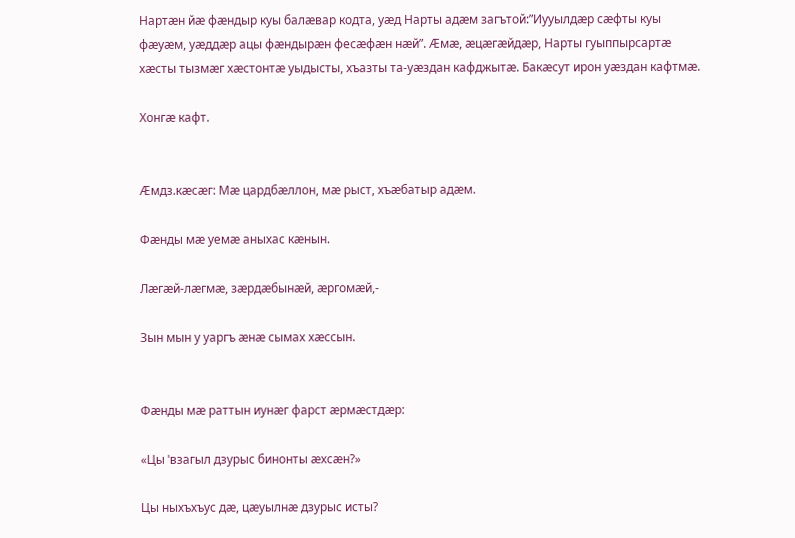Нартӕн йӕ фӕндыр куы балӕвар кодта, уӕд Нарты адӕм загътой:”Иууылдӕр сӕфты куы фӕуӕм, уӕддӕр ацы фӕндырӕн фесӕфӕн нӕй”. Ӕмӕ, ӕцӕгӕйдӕр, Нарты гуыппырсартӕ хӕсты тызмӕг хӕстонтӕ уыдысты, хъазты та-уӕздан кафджытӕ. Бакӕсут ирон уӕздан кафтмӕ.

Хонгӕ кафт.


Ӕмдз.кӕсӕг: Мӕ цардбӕллон, мӕ рыст, хъӕбатыр адӕм.

Фӕнды мӕ уемӕ аныхас кӕнын.

Лӕгӕй-лӕгмӕ, зӕрдӕбынӕй, ӕргомӕй,-

Зын мын у уаргъ ӕнӕ сымах хӕссын.


Фӕнды мӕ раттын иунӕг фарст ӕрмӕстдӕр:

«Цы ˈвзагыл дзурыс бинонты ӕхсӕн?»

Цы ныхъхъус дӕ, цӕуылнӕ дзурыс исты?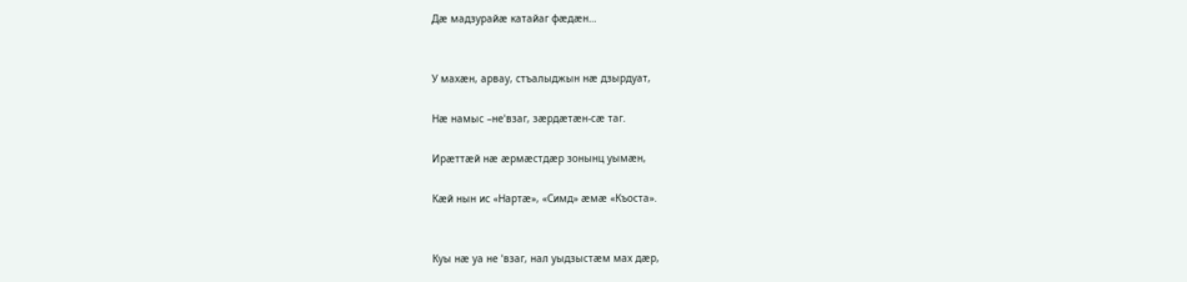Дӕ мадзурайӕ катайаг фӕдӕн…


У махӕн, арвау, стъалыджын нӕ дзырдуат,

Нӕ намыс –неˈвзаг, зӕрдӕтӕн-сӕ таг.

Ирӕттӕй нӕ ӕрмӕстдӕр зонынц уымӕн,

Кӕй нын ис «Нартӕ», «Симд» ӕмӕ «Къоста».


Куы нӕ уа не ˈвзаг, нал уыдзыстӕм мах дӕр,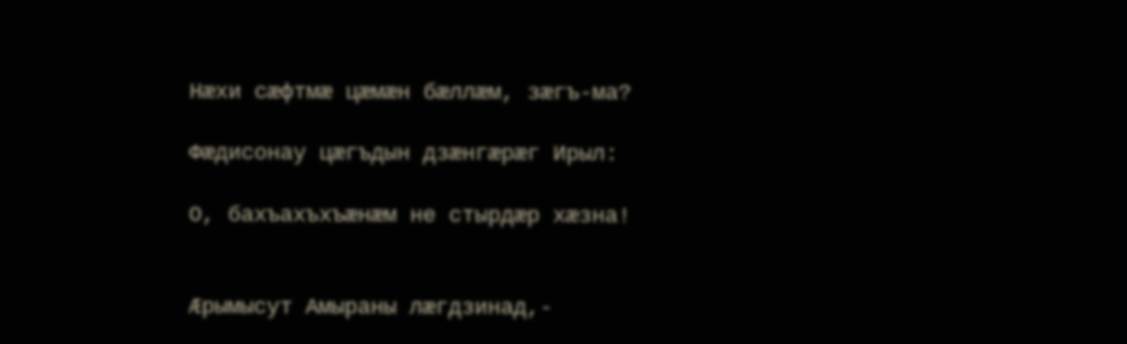Нӕхи сӕфтмӕ цӕмӕн бӕллӕм, зӕгъ-ма?

Фӕдисонау цӕгъдын дзӕнгӕрӕг Ирыл:

О, бахъахъхъӕнӕм не стырдӕр хӕзна!


Ӕрымысут Амыраны лӕгдзинад,-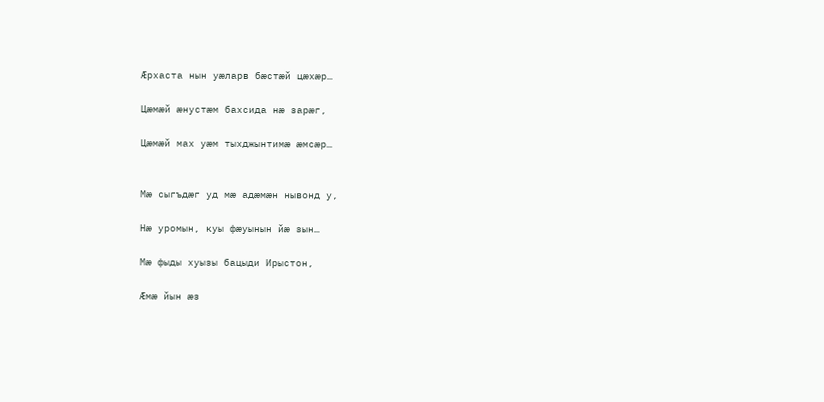Ӕрхаста нын уӕларв бӕстӕй цӕхӕр…

Цӕмӕй ӕнустӕм бахсида нӕ зарӕг,

Цӕмӕй мах уӕм тыхджынтимӕ ӕмсӕр…


Мӕ сыгъдӕг уд мӕ адӕмӕн нывонд у,

Нӕ уромын, куы фӕуынын йӕ зын…

Мӕ фыды хуызы бацыди Ирыстон,

Ӕмӕ йын ӕз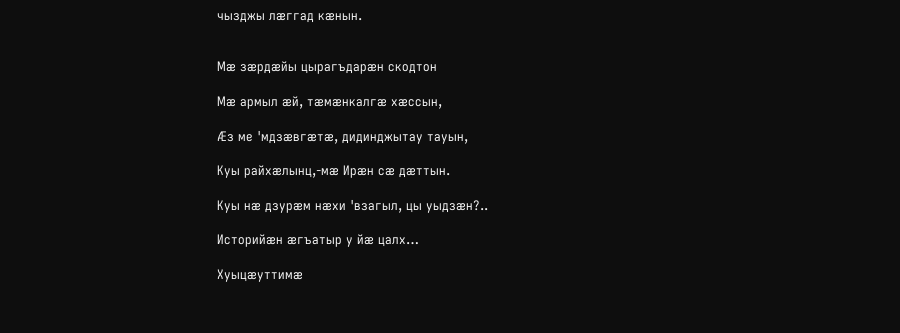чызджы лӕггад кӕнын.


Мӕ зӕрдӕйы цырагъдарӕн скодтон

Мӕ армыл ӕй, тӕмӕнкалгӕ хӕссын,

Ӕз ме ˈмдзӕвгӕтӕ, дидинджытау тауын,

Куы райхӕлынц,-мӕ Ирӕн сӕ дӕттын.

Куы нӕ дзурӕм нӕхи ˈвзагыл, цы уыдзӕн?..

Историйӕн ӕгъатыр у йӕ цалх…

Хуыцӕуттимӕ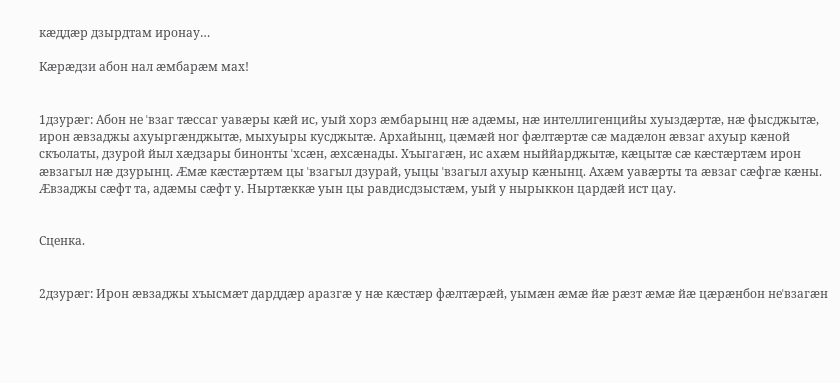кӕддӕр дзырдтам иронау…

Кӕрӕдзи абон нал ӕмбарӕм мах!


1дзурӕг: Абон не ˈвзаг тӕссаг уавӕры кӕй ис, уый хорз ӕмбарынц нӕ адӕмы, нӕ интеллигенцийы хуыздӕртӕ, нӕ фысджытӕ, ирон ӕвзаджы ахуыргӕнджытӕ, мыхуыры кусджытӕ. Архайынц, цӕмӕй ног фӕлтӕртӕ сӕ мадӕлон ӕвзаг ахуыр кӕной скъолаты, дзурой йыл хӕдзары бинонты ˈхсӕн, ӕхсӕнады. Хъыгагӕн, ис ахӕм ныййарджытӕ, кӕцытӕ сӕ кӕстӕртӕм ирон ӕвзагыл нӕ дзурынц. Ӕмӕ кӕстӕртӕм цы ˈвзагыл дзурай, уыцы ˈвзагыл ахуыр кӕнынц. Ахӕм уавӕрты та ӕвзаг сӕфгӕ кӕны. Ӕвзаджы сӕфт та, адӕмы сӕфт у. Ныртӕккӕ уын цы равдисдзыстӕм, уый у нырыккон цардӕй ист цау.


Сценка.


2дзурӕг: Ирон ӕвзаджы хъысмӕт дарддӕр аразгӕ у нӕ кӕстӕр фӕлтӕрӕй, уымӕн ӕмӕ йӕ рӕзт ӕмӕ йӕ цӕрӕнбон неˈвзагӕн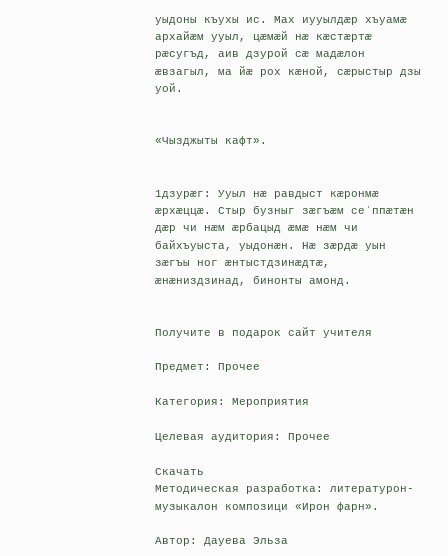уыдоны къухы ис. Мах иууылдӕр хъуамӕ архайӕм ууыл, цӕмӕй нӕ кӕстӕртӕ рӕсугъд, аив дзурой сӕ мадӕлон ӕвзагыл, ма йӕ рох кӕной, сӕрыстыр дзы уой.


«Чызджыты кафт».


1дзурӕг: Ууыл нӕ равдыст кӕронмӕ ӕрхӕццӕ. Стыр бузныг зӕгъӕм сеˈппӕтӕн дӕр чи нӕм ӕрбацыд ӕмӕ нӕм чи байхъуыста, уыдонӕн. Нӕ зӕрдӕ уын зӕгъы ног ӕнтыстдзинӕдтӕ, ӕнӕниздзинад, бинонты амонд.


Получите в подарок сайт учителя

Предмет: Прочее

Категория: Мероприятия

Целевая аудитория: Прочее

Скачать
Методическая разработка: литературон-музыкалон композици «Ирон фарн».

Автор: Дауева Эльза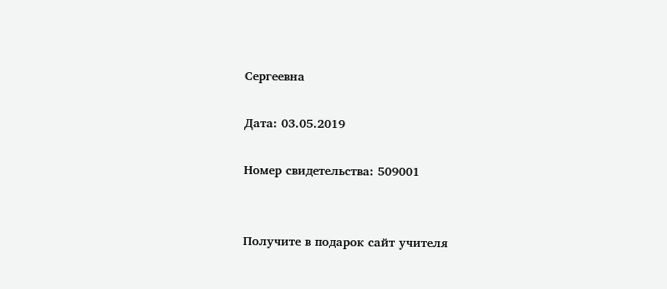Сергеевна

Дата: 03.05.2019

Номер свидетельства: 509001


Получите в подарок сайт учителя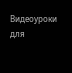Видеоуроки для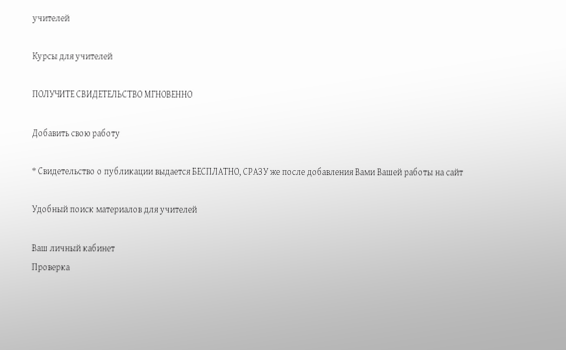учителей

Курсы для учителей

ПОЛУЧИТЕ СВИДЕТЕЛЬСТВО МГНОВЕННО

Добавить свою работу

* Свидетельство о публикации выдается БЕСПЛАТНО, СРАЗУ же после добавления Вами Вашей работы на сайт

Удобный поиск материалов для учителей

Ваш личный кабинет
Проверка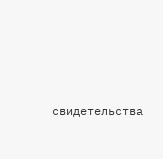свидетельства